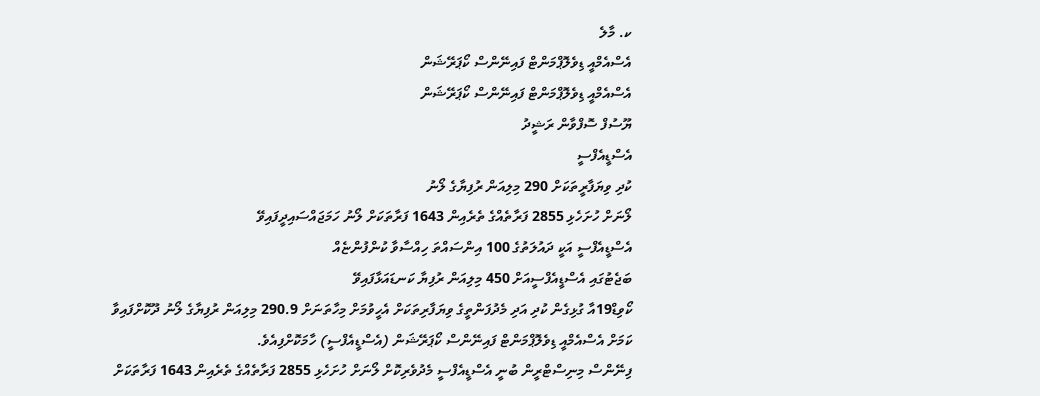ކ. މާލެ
އެސްއެމްއީ ޑިވެލޮޕްމަންޓް ފައިނޭންސް ކޯޕަރޭޝަން
އެސްއެމްއީ ޑިވެލޮޕްމަންޓް ފައިނޭންސް ކޯޕަރޭޝަން
ޔޫސުފް ސޮފްވާން ރަޝީދު
އެސްޑީއެފްސީ
ކުދި ވިޔަފާރީތަކަށް 290 މިލިއަން ރުފިޔާގެ ލޯނު
ލޯނަށް ހުށަހެޅި 2855 ފަރާތެއްގެ ތެރެއިން 1643 ފަރާތަކަށް ލޯނު ހަމަޖައްސައިދީފައިވޭ
އެސްޑީއެފްސީ އަކީ ދައުލަތުގެ 100 އިންސައްތަ ހިއްސާވާ ކުންފުންޏެއް
ބަޖެޓުގައި އެސްޑީއެފްސީއަށް 450 މިލިއަން ރުފިޔާ ކަނޑައަޅާފައިވޭ
ކޯވިޑް19އާ ގުޅިގެން ކުދި އަދި މެދުފަންތީގެ ވިޔަފާރިތަކަށް އެހީވުމަށް މިހާތަނަށް 290.9 މިލިއަން ރުފިޔާގެ ލޯނު ދޫކޮށްފައިވާ ކަމަށް އެސްއެމްއީ ޑިވެލޮޕްމަންޓް ފައިނޭންސް ކޯޕަރޭޝަން (އެސްޑީއެފްސީ) ހާމަކޮށްފިއެވެ.
ފިނޭންސް މިނިސްޓްރީން ބުނީ އެސްޑީއެފްސީ މެދުވެރިކޮށް ލޯނަށް ހުށަހެޅި 2855 ފަރާތެއްގެ ތެރެއިން 1643 ފަރާތަކަށް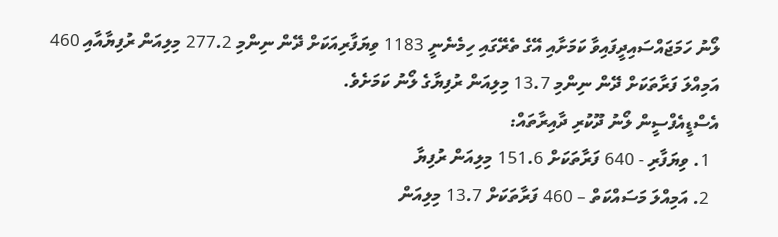ލޯނު ހަމަޖައްސައިދީފައިވާ ކަމަށާއި އޭގެ ތެރޭގައި ހިމެނެނީ 1183 ވިޔަފާރިއަކަށް ދޭން ނިންމި 277.2 މިލިއަން ރުފިޔާއާއި 460 އަމިއްލަ ފަރާތަކަށް ދޭން ނިންމި 13.7 މިލިއަން ރުފިޔާގެ ލޯނު ކަމަށެވެ.
އެސްޑީއެފްސީން ލޯނު ދޫކުރި ދާއިރާތައް:
  1. ވިޔަފާރި - 640 ފަރާތަކަށް 151.6 މިލިއަން ރުފިޔާ
  2. އަމިއްލަ މަސައްކަތް – 460 ފަރާތަކަށް 13.7 މިލިއަން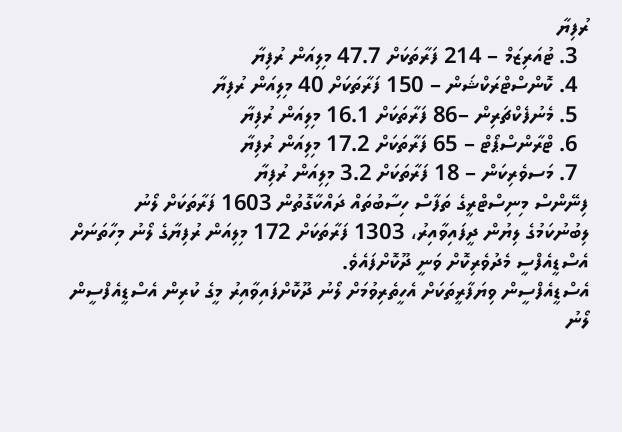ރުފިޔާ
  3. ޓުއަރިޒަމް – 214 ފަރާތަކަށް 47.7 މިލިއަން ރުފިޔާ
  4. ކޮންސްޓްރަކްޝަން – 150 ފަރާތަކަށް 40 މިލިއަން ރުފިޔާ
  5. މެނުފެކްޗަރިން –86 ފަރާތަކަށް 16.1 މިލިއަން ރުފިޔާ
  6. ޓްރާންސްޕޯޓް – 65 ފަރާތަކަށް 17.2 މިލިއަން ރުފިޔާ
  7. މަސވެރިކަން – 18 ފަރާތަކަށް 3.2 މިލިއަން ރުފިޔާ
ފިނޭންސް މިނިސްޓްރީގެ ތަފާސް ހިސާބުތައް ދައްކާގޮތުން 1603 ފަރާތަކަށް ލޯނު ލިބުނުކަމުގެ ލިޔުން ދީފައިވާއިރު، 1303 ފަރާތަކަށް 172 މިލިއަން ރުފިޔާގެ ލޯނު މިހާތަނަށް އެސްޑީއެފްސީ މެދުވެރިކޮށް ވަނީ ދޫކޮށްފައެވެ.
އެސްޑީއެފްސީން ވިޔަފާރީތަކަށް އެހީތެރިވުމަށް ލޯނު ދޫކޮށްފައިވާއިރު މީގެ ކުރިން އެސްޑީއެފްސީން ލޯނު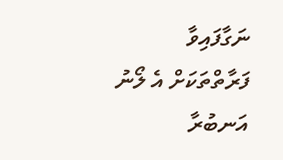ނަގާފައިވާ ފަރާތްތަކަށް އެ ލޯނު އަނބުރާ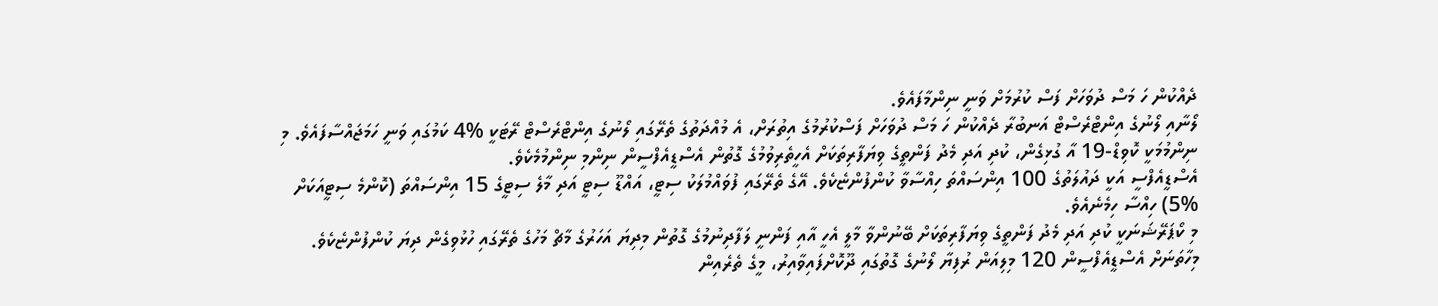ދެއްކުން ހަ މަސް ދުވަހަށް ފަސް ކުރުމަށް ވަނީ ނިންމާފައެވެ.
ލޯނާއި ލޯނުގެ އިންޓްރެސްޓް އަނބުރާ ދެއްކުން ހަ މަސް ދުވަހަށް ފަސްކުރުމުގެ އިތުރަށް، އެ މުއްދަތުގެ ތެރޭގައި ލޯނުގެ އިންޓްރެސްޓް ރޭޓަކީ %4 ކަމުގައި ވަނީ ހަމަޖައްސާފައެވެ. މި ނިންމުމަކީ ކޮވިޑް-19 އާ ގުޅިގެން، ކުދި އަދި މެދު ފަންތީގެ ވިޔަފާރިތަކަށް އެހީތެރިވުމުގެ ގޮތުން އެސްޑީއެފްސީން ނިންމި ނިންމުމެކެވެ.
އެސްޑީއެފްސީ އަކީ ދައުލަތުގެ 100 އިންސައްތަ ހިއްސާވާ ކުންފުންޏެކެވެ. އޭގެ ތެރޭގައި ފުވައްމުލަކު ސިޓީ، އައްޑޫ ސިޓީ އަދި މާލެ ސިޓީގެ 15 އިންސައްތަ (ކޮންމެ ސިޓީއަކަށް %5) ހިއްސާ ހިމެނެއެވެ.
މި ކޯޕަރޭޝަނަކީ ކުދި އަދި މެދު ފަންތީގެ ވިޔަފާރިތަކަށް ބޭނުންވާ މާލީ އެހީ އާއި ފަންނީ ލަފާދިނުމުގެ ގޮތުން މިދިޔަ އަހަރުގެ މާޗް މަހުގެ ތެރޭގައި ހުޅުވިގެން ދިޔަ ކުންފުންޏެކެވެ. މިހާތަނަށް އެސްޑީއެފްސީން 120 މިލިއަން ރުފިޔާ ލޯނުގެ ގޮތުގައި ދޫކޮށްފައިވާއިރު، މީގެ ތެރެއިން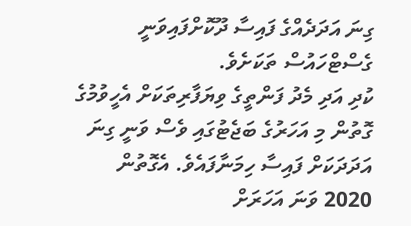ގިނަ އަދަދެއްގެ ފައިސާ ދޫކޮށްފައިވަނީ ގެސްޓްހައުސް ތަކަށެވެ.
ކުދި އަދި މެދު ފަންތީގެ ވިޔަފާރިތަކަށް އެހީވުމުގެ ގޮތުން މި އަހަރުގެ ބަޖެޓުގައި ވެސް ވަނީ ގިނަ އަދަދަކަށް ފައިސާ ހިމަނާފައެވެ. އެގޮތުން 2020 ވަނަ އަހަރަށް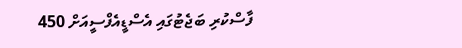ފާސްކުރި ބަޖެޓުގައި އެސްޑީއެފްސީއަށް 450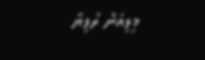މިލިއަން ރުފިޔާ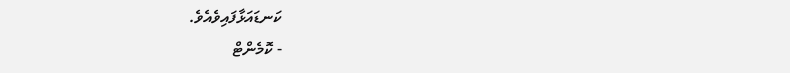ކަނޑައަޅާފައިވެއެވެ.
- ކޮމެންޓް